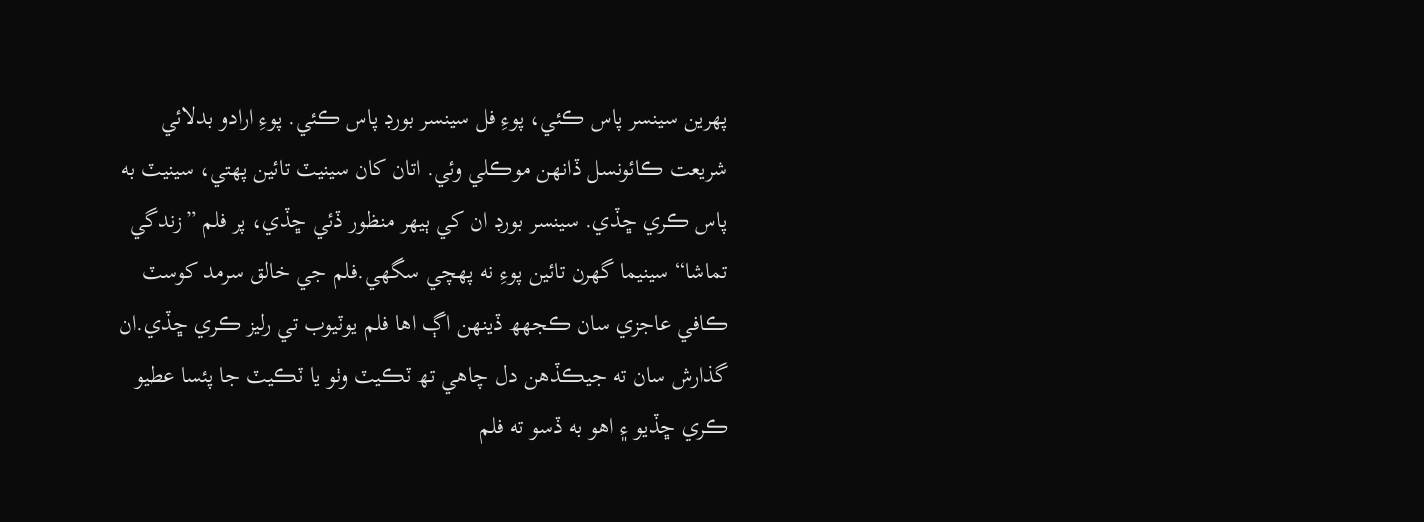پهرين سينسر پاس ڪئي، پوءِ فل سينسر بورڊ پاس ڪئي. پوءِ ارادو بدلائي شريعت ڪائونسل ڏانهن موڪلي وئي. اتان کان سينيٽ تائين پهتي، سينيٽ به پاس ڪري ڇڏي. سينسر بورڊ ان کي ٻيهر منظور ڏئي ڇڏي، پر فلم ”زندگي تماشا“ سينيما گهرن تائين پوءِ نه پهچي سگھي.فلم جي خالق سرمد کوسٽ ڪافي عاجزي سان ڪجھھ ڏينھن اڳ اھا فلم يوٽيوب تي رليز ڪري ڇڏي.ان گذارش سان ته جيڪڏهن دل چاھي تھ ٽڪيٽ وٺو يا ٽڪيٽ جا پئسا عطيو ڪري ڇڏيو ۽ اهو به ڏسو ته فلم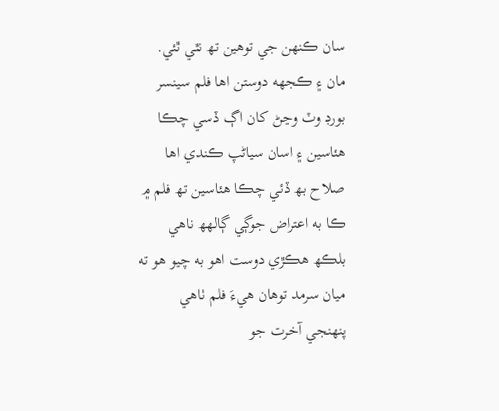سان ڪنهن جي توهين تھ نٿي ٿئي.
مان ۽ ڪجهه دوستن اها فلم سينسر بورڊ وٽ وڃڻ کان اڳ ڏسي چڪا ھئاسين ۽ اسان سياڻپ ڪندي اھا صلاح بھ ڏئي چڪا ھئاسين تھ فلم ۾ ڪا به اعتراض جوڳي ڳالھھ ناھي بلڪھ هڪڙي دوست اهو به چيو ھو ته ميان سرمد توهان هيءَ فلم ٺاهي پنھنجي آخرت جو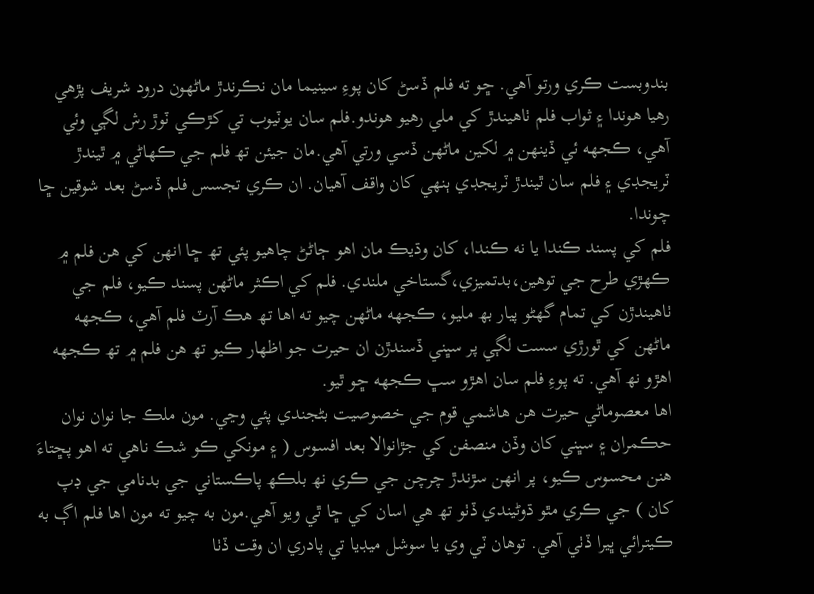بندوبست ڪري ورتو آھي. ڇو ته فلم ڏسڻ کان پوءِ سينيما مان نڪرندڙ ماڻھون درود شريف پڙهي رھيا ھوندا ۽ ثواب فلم ٺاهيندڙ کي ملي رھيو ھوندو.فلم سان يوٽيوب تي کڙڪي ٽوڙ رش لڳي وئي آهي، ڪجهه ئي ڏينهن ۾ لکين ماڻهن ڏسي ورتي آهي.مان جيئن تھ فلم جي ڪهاڻي ۾ ٿيندڙ ٽريجڊي ۽ فلم سان ٿيندڙ ٽريجڊي ٻنهي کان واقف آھيان. ان ڪري تجسس فلم ڏسڻ بعد شوقين ڇا چوندا.
فلم کي پسند ڪندا يا نه ڪندا، کان وڌيڪ مان اھو ڄاڻڻ چاهيو پئي تھ ڇا انهن کي هن فلم ۾ ڪھڙي طرح جي توھين،بدتميزي،گستاخي ملندي. فلم کي اڪثر ماڻهن پسند ڪيو، فلم جي ٺاهيندڙن کي تمام گهڻو پيار بھ مليو، ڪجهه ماڻهن چيو ته اها تھ هڪ آرٽ فلم آهي، ڪجهه ماڻهن کي ٿورڙي سست لڳي پر سڀني ڏسندڙن ان حيرت جو اظھار ڪيو تھ هن فلم ۾ تھ ڪجهه اھڙو نھ آهي. ته پوءِ فلم سان اھڙو سڀ ڪجهه ڇو ٿيو.
اھا معصوماڻي حيرت ھن هاشمي قوم جي خصوصيت بڻجندي پئي وڃي. مون ملڪ جا نوان نوان حڪمران ۽ سڀني کان وڏن منصفن کي جڙانوالا بعد افسوس ( ۽ مونکي ڪو شڪ ناهي ته اھو پڇتاءَ ھنن محسوس ڪيو، پر انهن سڙندڙ چرچن جي ڪري نھ بلڪھ پاڪستاني جي بدنامي جي ڊپ کان ) جي ڪري مٿو ڌوڻيندي ڏٺو تھ ھي اسان کي ڇا ٿي ويو آھي.مون به چيو ته مون اها فلم اڳ به ڪيترائي ڀيرا ڏٺي آهي. توهان ٽي وي يا سوشل ميڊيا تي پادري ان وقت ڏٺا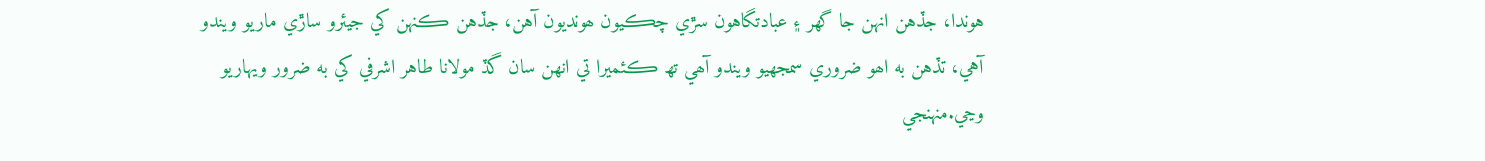هوندا، جڏهن انهن جا گهر ۽ عبادتگاهون سڙي چڪيون ھونديون آهن، جڏهن ڪنهن کي جيئرو ساڙي ماريو ويندو آهي، تڏهن به اھو ضروري سمجھيو ويندو آھي تھ ڪئميرا تي انھن سان گڏ مولانا طاهر اشرفي کي به ضرور ويهاريو وڃي.منهنجي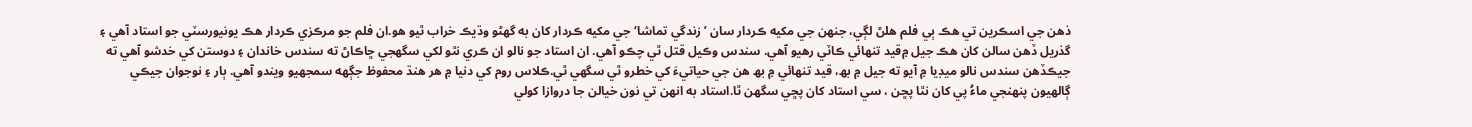ذهن جي اسڪرين تي هڪ ٻي فلم هلڻ لڳي، جنهن جي مکيه ڪردار سان ’زندگي تماشا‘ جي مکيه ڪردار کان به گھڻو وڌيڪ خراب ٿيو هو.ان فلم جو مرڪزي ڪردار هڪ يونيورسٽي جو استاد آهي ۽ گذريل ڏهن سالن کان ھڪ جيل ۾قيد تنھائي ڪاٽي رهيو آهي. سندس وڪيل قتل ٿي چڪو آهي. ان استاد جو نالو ان ڪري نٿو لکي سگهجي ڇاڪاڻ ته سندس خاندان ۽ دوستن کي خدشو آهي ته جيڪڏهن سندس نالو ميڊيا ۾ آيو ته جيل ۾ بھ، قيد تنھائي ۾ بھ ھن جي حياتيءَ کي خطرو ٿي سگهي ٿي.ڪلاس روم کي دنيا ۾ هر هنڌ محفوظ جڳهه سمجهيو ويندو آهي. ٻار ۽ نوجوان جيڪي ڳالھيون پنھنجي ماءُ پي کان نٿا پڇن ، سي استاد کان پڇي سگهن ٿا.استاد به انهن تي نون خيالن جا دروازا کولي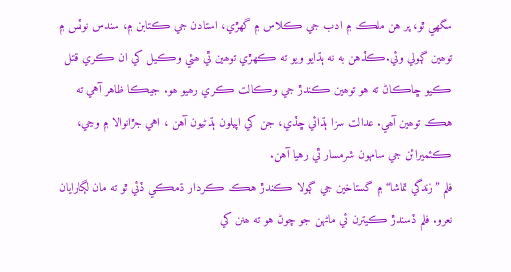سگهي ٿو، پر هن ملڪ ۾ ادب جي ڪلاس ۾ گهڙي، استادن جي ڪتابن ۾، سندس نوٽس ۾ توھين ڳولي وئي.ڪڏهن به نه ٻڌايو ويو ته ڪھڙي توھين ٿي ھئي وڪيل کي ان ڪري قتل ڪيو ڇاڪاڻ ته هو توھين ڪندڙ جي وڪالت ڪري رھيو ھو. جيڪا ظاهر آهي ته هڪ توھين آھي. عدالت سزا ٻڌائي ڇڏي، جن کي اپيلون ٻڌڻيون آهن ، اهي جڙانوالا ۾ وڃي، ڪئميرائن جي سامهون شرمسار ٿي رهيا آهن.
فلم ”زندگي تماشا“ ۾ گستاخين جي ڳولا ڪندڙ هڪ ڪردار ڌمڪي ڏئي ٿو ته مان لڳارايان نعرو. فلم ڏسندڙ ڪيترن ئي ماڻهن جو چوڻ هو ته ھنن کي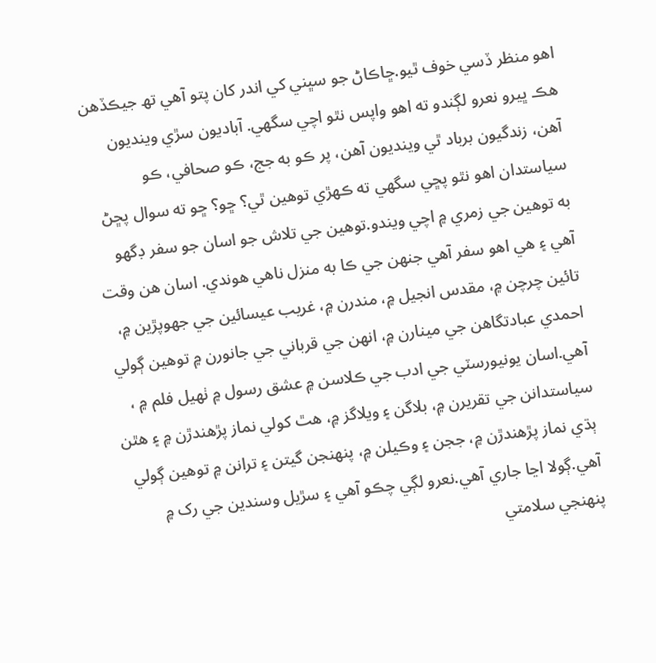اھو منظر ڏسي خوف ٿيو.ڇاڪاڻ جو سڀني کي اندر کان پتو آھي تھ جيڪڏھن هڪ ڀيرو نعرو لڳندو ته اهو واپس نٿو اچي سگهي. آباديون سڙي وينديون آھن، زندگيون برباد ٿي وينديون آهن، پر ڪو به جج، ڪو صحافي، ڪو سياستدان اھو نٿو پڇي سگھي ته ڪهڙي توھين ٿي؟ ڇو؟ ڇو ته سوال پڇڻ به توھين جي زمري ۾ اچي ويندو.توھين جي تلاش جو اسان جو سفر ڊگهو آهي ۽ ھي اهو سفر آهي جنهن جي ڪا به منزل ناهي ھوندي. اسان هن وقت تائين چرچن ۾، مقدس انجيل ۾، مندرن ۾، غريب عيسائين جي جھوپڙين ۾، احمدي عبادتگاهن جي مينارن ۾، انهن جي قرباني جي جانورن ۾ توهين ڳولي آهي.اسان يونيورسٽي جي ادب جي ڪلاسن ۾ عشق رسول ۾ ٺھيل فلم ۾ ، سياستدانن جي تقريرن ۾، بلاگن ۽ ويلاگز ۾، هٿ کولي نماز پڙھندڙن ۾ ۽ هٿن ٻڌي نماز پڙھندڙن ۾، ججن ۽ وڪيلن ۾، پنھنجن گيتن ۽ ترانن ۾ توھين ڳولي آھي.ڳولا اڃا جاري آهي.نعرو لڳي چڪو آھي ۽ سڙيل وسندين جي رک ۾ پنهنجي سلامتي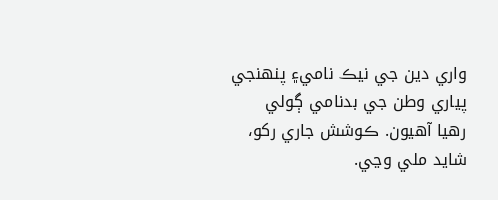واري دين جي نيڪ نامي۽ پنھنجي پياري وطن جي بدنامي ڳولي رهيا آهيون. ڪوشش جاري رکو، شايد ملي وڃي.